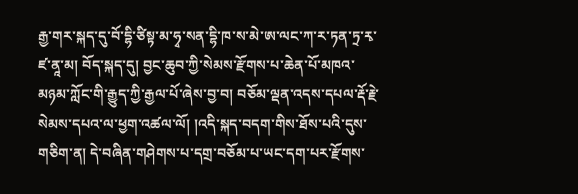རྒྱ་གར་སྐད་དུ་བོ་དྷི་ཙིསྟ་མ་ཧྭ་སན་དྷི་ཁ་ས་མེ་ཨ་ལང་ཀ་ར་ཏན་ཏྲ་རྭ་ཛ་ནཱ་མ། བོད་སྐད་དུ། བྱང་ཆུབ་ཀྱི་སེམས་རྫོགས་པ་ཆེན་པོ་མཁའ་མཉམ་ཀློང་གི་རྒྱུད་ཀྱི་རྒྱལ་པོ་ཞེས་བྱ་བ། བཅོམ་ལྡན་འདས་དཔལ་རྡོ་རྗེ་སེམས་དཔའ་ལ་ཕྱག་འཚལ་ལོ། །འདི་སྐད་བདག་གིས་ཐོས་པའི་དུས་གཅིག་ན། དེ་བཞིན་གཤེགས་པ་དགྲ་བཅོམ་པ་ཡང་དག་པར་རྫོགས་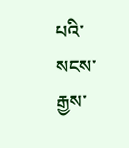པའི་སངས་རྒྱས་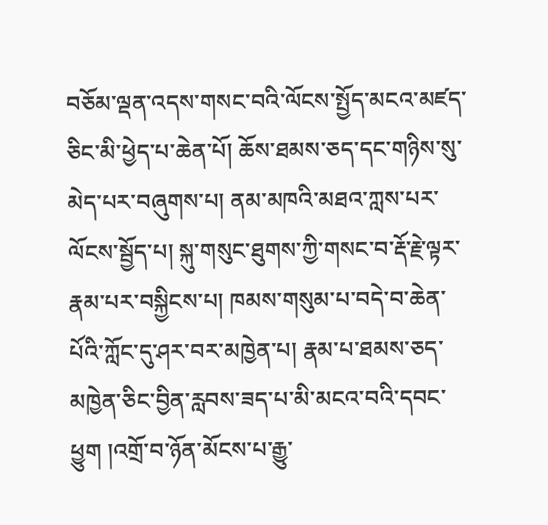བཅོམ་ལྡན་འདས་གསང་བའི་ལོངས་སྤྱོད་མངའ་མཛད་ཅིང་མི་ཕྱེད་པ་ཆེན་པོ། ཆོས་ཐམས་ཅད་དང་གཉིས་སུ་མེད་པར་བཞུགས་པ། ནམ་མཁའི་མཐའ་ཀླས་པར་ལོངས་སྦྱོད་པ། སྐུ་གསུང་ཐུགས་ཀྱི་གསང་བ་རྡོ་རྗེ་ལྟར་རྣམ་པར་བསྐྱིངས་པ། ཁམས་གསུམ་པ་བདེ་བ་ཆེན་པོའི་ཀློང་དུ་ཤར་བར་མཁྱེན་པ། རྣམ་པ་ཐམས་ཅད་མཁྱེན་ཅིང་བྱིན་རླབས་ཟད་པ་མི་མངའ་བའི་དབང་ཕྱུག །འགྲོ་བ་ཉོན་མོངས་པ་རྒྱུ་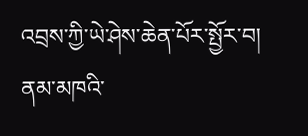འབྲས་ཀྱི་ཡེ་ཤེས་ཆེན་པོར་སྤྱོར་བ། ནམ་མཁའི་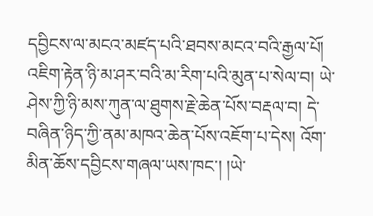དབྱིངས་ལ་མངའ་མཛད་པའི་ཐབས་མངའ་བའི་རྒྱལ་པོ། འཇིག་རྟེན་ཉི་མ་ཤར་བའི་མ་རིག་པའི་མུན་པ་སེལ་བ། ཡེ་ཤེས་ཀྱི་ཉི་མས་ཀུན་ལ་ཐུགས་རྗེ་ཆེན་པོས་བརྡལ་བ། དེ་བཞིན་ཉིད་ཀྱི་ནམ་མཁའ་ཆེན་པོས་འཇོག་པ་དེས། འོག་མིན་ཆོས་དབྱིངས་གཞལ་ཡས་ཁང་། །ཡེ་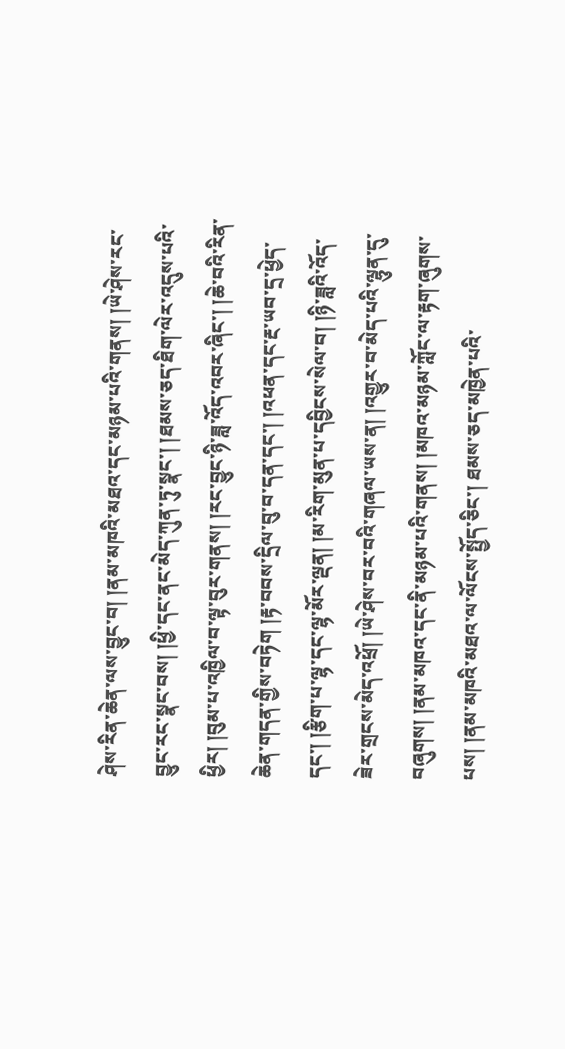ཤེས་རིན་ཆེན་ལས་བྱུང་བ། །ནམ་མཁའི་མཐའ་དང་མཉམ་པའི་གནས། །ཡེ་ཤེས་རང་བྱུང་རང་སྣང་བས། །ཕྱི་དང་ནང་མེད་ཀུན་ཏུ་སྣང་། །ཐམས་ཅད་ཐིག་ལེར་འདུས་པའི་ཕྱིར། །བུམ་པ་འཁྱིལ་བ་ལྟ་བུར་གནས། །རང་བྱུང་ཉི་ཟླ་འོད་འབར་ཞིང་། །ཆེ་བའི་རིན་ཆེན་གདན་གྱིས་བཏེག །རྟ་བབས་དྲིལ་བུ་བ་དན་དང་། །འཕན་དང་རྔ་ཡབ་དྲ་ཕྱེད་དང་། །རྩིག་པ་ལྷ་དང་ལྷ་མོར་ལྡན། །མ་རིག་མུན་པ་དབྱིངས་སེལ་བ། །ཉི་ཟླའི་འོད་ཟེར་གྲངས་མེད་འཕྲོ། །ཡེ་ཤེས་བར་བའི་གཞལ་ཡས་ན། །འགྱུར་བ་མེད་པའི་ལྷུན་དུ་བཞུགས། །ནམ་མཁའ་དང་ནི་མཉམ་པའི་གནས། །མཁའ་མཉམ་ཀློང་ལ་རྟག་ཞུགས་པས། །ནམ་མཁའི་མཐའ་ལ་ལོངས་སྤྱོད་ཅིང་། ཐམས་ཅད་མཁྱེན་པའི་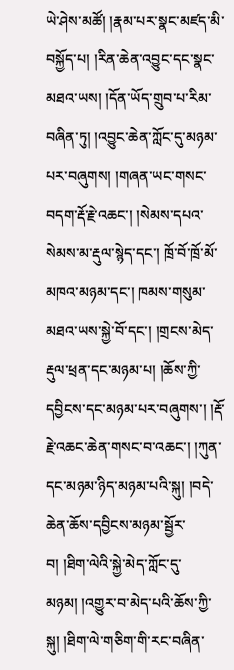ཡེ་ཤེས་མཚོ། །རྣམ་པར་སྣང་མཛད་མི་བསྐྱོད་པ། །རིན་ཆེན་འབྱུང་དང་སྣང་མཐའ་ཡས། །དོན་ཡོད་གྲུབ་པ་རིམ་བཞིན་ཏུ། །འབྱུང་ཆེན་ཀློང་དུ་མཉམ་པར་བཞུགས། །གཞན་ཡང་གསང་བདག་རྡོ་རྗེ་འཆང་། །སེམས་དཔའ་སེམས་མ་རྡུལ་སྙེད་དང་། ཁྲོ་བོ་ཁྲོ་མོ་མཁའ་མཉམ་དང་། ཁམས་གསུམ་མཐའ་ཡས་སྐྱེ་བོ་དང་། །གྲངས་མེད་རྡུལ་ཕྲན་དང་མཉམ་པ། །ཆོས་ཀྱི་དབྱིངས་དང་མཉམ་པར་བཞུགས་། །རྡོ་རྗེ་འཆང་ཆེན་གསང་བ་འཆང་། །ཀུན་དང་མཉམ་ཉིད་མཉམ་པའི་སྐུ། །བདེ་ཆེན་ཆོས་དབྱིངས་མཉམ་སྦྱོར་བ། །ཐིག་ལེའི་སྐྱེ་མེད་ཀློང་དུ་མཉམ། །འགྱུར་བ་མེད་པའི་ཆོས་ཀྱི་སྐུ། །ཐིག་ལེ་གཅིག་གི་རང་བཞིན་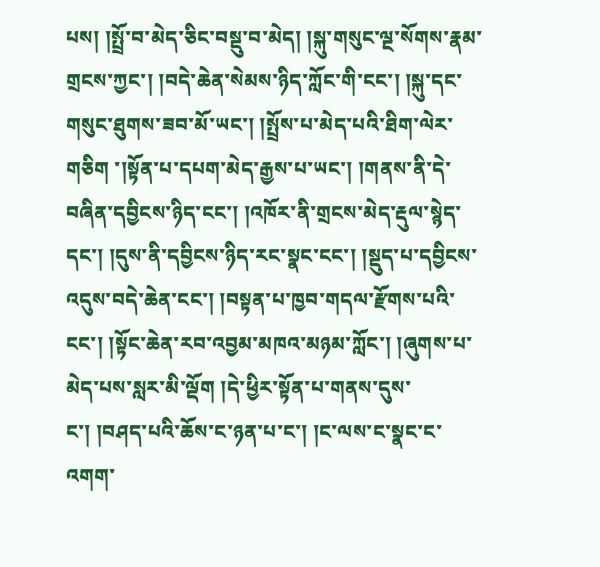པས། །སྤྲོ་བ་མེད་ཅིང་བསྡུ་བ་མེད། །སྐུ་གསུང་ལྔ་སོགས་རྣམ་གྲངས་ཀྱང་། །བདེ་ཆེན་སེམས་ཉིད་ཀློང་གི་ངང་། །སྐུ་དང་གསུང་ཐུགས་ཟབ་མོ་ཡང་། །སྤྲོས་པ་མེད་པའི་ཐིག་ལེར་གཅིག ་།སྟོན་པ་དཔག་མེད་རྒྱས་པ་ཡང་། །གནས་ནི་དེ་བཞིན་དབྱིངས་ཉིད་ངང་། །འཁོར་ནི་གྲངས་མེད་རྡུལ་སྙེད་དང་། །དུས་ནི་དབྱིངས་ཉིད་རང་སྣང་ངང་། །སྡུད་པ་དབྱིངས་འདུས་བདེ་ཆེན་ངང་། །བསྟན་པ་ཁྱབ་གདལ་རྫོགས་པའི་ངང་། །སྟོང་ཆེན་རབ་འབྱམ་མཁའ་མཉམ་ཀློང་། །ཞུགས་པ་མེད་པས་སླར་མི་ལྡོག །དེ་ཕྱིར་སྟོན་པ་གནས་དུས་ང་། །བཤད་པའི་ཆོས་ང་ཉན་པ་ང་། །ང་ལས་ང་སྣང་ང་འགག་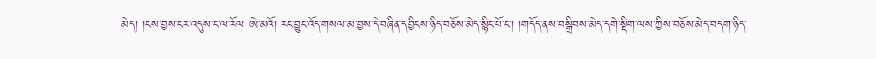མེད། །ངས་བྱས་ངར་འདུས་ང་ལ་རོལ ཨེ་མའོ། རང་བྱུང་འོད་གསལ་མ་བྱས་དེ་བཞིན་དབྱིངས་ཉིད་བཅོས་མེད་སྙིང་པོ་ང་། །གདོད་ནས་བསྒྲིབས་མེད་དགེ་སྡིག་ལས་ཀྱིས་བཅོས་མེད་བདག་ཉིད་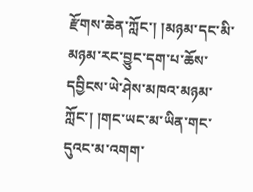རྫོགས་ཆེན་ཀློང་། །མཉམ་དང་མི་མཉམ་རང་བྱུང་དག་པ་ཆོས་དབྱིངས་ཡེ་ཤེས་མཁའ་མཉམ་ཀློང་། །གང་ཡང་མ་ཡིན་གང་དུའང་མ་འགག་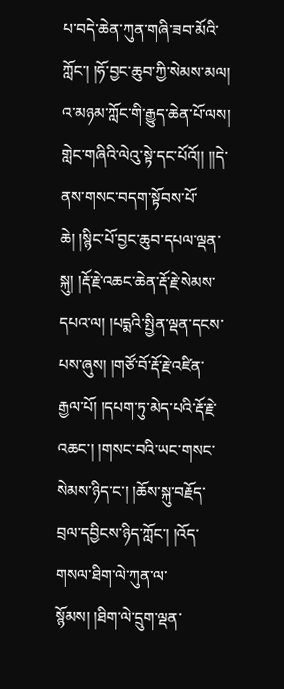པ་བདེ་ཆེན་ཀུན་གཞི་ཟབ་མོའི་ཀློང་། །ཧོ་བྱང་ཆུབ་ཀྱི་སེམས་མལ། འ་མཉམ་ཀློང་གི་རྒྱུད་ཆེན་པོ་ལས། གླེང་གཞིའི་ལེའུ་སྟེ་དང་པོའོ།། །།དེ་ནས་གསང་བདག་སྟོབས་པོ་ཆེ། །སྙིང་པོ་བྱང་ཆུབ་དཔལ་ལྡན་སྐུ། །རྡོ་རྗེ་འཆང་ཆེན་རྡོ་རྗེ་སེམས་དཔའ་ལ། །པདྨའི་སྤྱིན་ལྡན་དངས་པས་ཞུས། །གཙོ་བོ་རྡོ་རྗེ་འཛིན་རྒྱལ་པོ། །དཔག་ཏུ་མེད་པའི་རྡོ་རྗེ་འཆང་། །གསང་བའི་ཡང་གསང་སེམས་ཉིད་ང་། །ཆོས་སྐུ་བརྗོད་བྲལ་དབྱིངས་ཉིད་ཀློང་། །འོད་གསལ་ཐིག་ལེ་ཀུན་ལ་སྙོམས། །ཐིག་ལེ་དྲུག་ལྡན་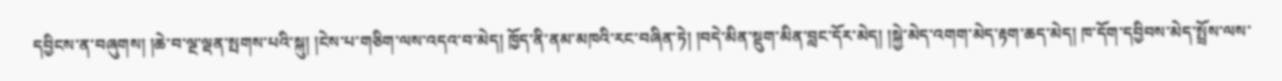དབྱིངས་ན་བཞུགས། །ཆེ་བ་ལྔ་ལྡན་སྤགས་པའི་སྐུ། །ངེས་པ་གཅིག་ལས་འདའ་བ་མེད། ཁྱོད་ནི་ནམ་མཁའི་རང་བཞིན་ཏེ། །བདེ་མིན་སྡུག་མིན་བླང་དོར་མེད། །སྐྱེ་མེད་འགག་མེད་རྟག་ཆད་མེད། ཁ་དོག་དབྱིབས་མེད་སྤྲོས་ལས་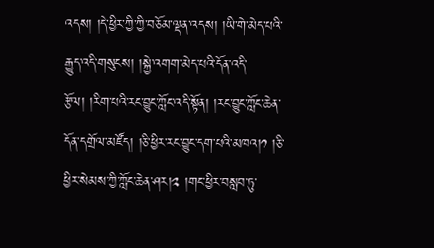འདས། །དེ་ཕྱིར་ཀྱི་ཀྱི་བཅོམ་ལྡན་འདས། །ཡི་གེ་མེད་པའི་རྒྱུད་འདི་གསུངས། །སྐྱེ་འགག་མེད་པའི་དོན་འདི་རྩོལ། །རིག་པའི་རང་བྱུང་ཀློང་འདི་སྟོན། །རང་བྱུང་ཀློང་ཆེན་དོན་དགྲོལ་མཛོད། །ཅི་ཕྱིར་རང་བྱུང་དག་པའི་མཁའ།༡ །ཅི་ཕྱིར་སེམས་ཀྱི་ཀློང་ཆེན་ཤར།༢ །གང་ཕྱིར་བསླབ་ཏུ་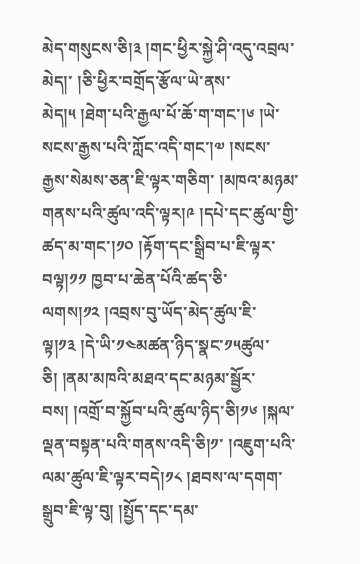མེད་གསུངས་ཅི།༣ །གང་ཕྱིར་སྐྱེ་ཤི་འདུ་འབྲལ་མེད།་ །ཅི་ཕྱིར་བགྲོད་རྩོལ་ཡེ་ནས་མེད།༥ །ཐེག་པའི་རྒྱལ་པོ་ཆོ་ག་གང་།༦ །ཡེ་སངས་རྒྱས་པའི་ཀློང་འདི་གང་།༧ །སངས་རྒྱས་སེམས་ཅན་ཇི་ལྟར་གཅིག་ །མཁའ་མཉམ་གནས་པའི་ཚུལ་འདི་ལྟར།༩ །དཔེ་དང་ཚུལ་གྱི་ཚད་མ་གང་།༡༠ །རྟོག་དང་སྒྲིབ་པ་ཇི་ལྟར་བལྟ།༡༡ ཁྱབ་པ་ཆེན་པོའི་ཚད་ཅི་ལགས།༡༢ །འབྲས་བུ་ཡོད་མེད་ཚུལ་ཇི་ལྟ།༡༣ །དེ་ཡི་༡༤མཚན་ཉིད་སྣང་༡༥ཚུལ་ཅི། །ནམ་མཁའི་མཐའ་དང་མཉམ་སྦྱོར་བས། །འགྲོ་བ་སྐྱོབ་པའི་ཚུལ་ཉིད་ཅི།༡༦ །སྐལ་ལྡན་བསྟན་པའི་གནས་འདི་ཅི།༡་ །འཇུག་པའི་ལམ་ཚུལ་ཇི་ལྟར་བདེ།༡༨ །ཐབས་ལ་དགག་སྒྲུབ་ཇི་ལྟ་བུ། །སྤྱོད་དང་དམ་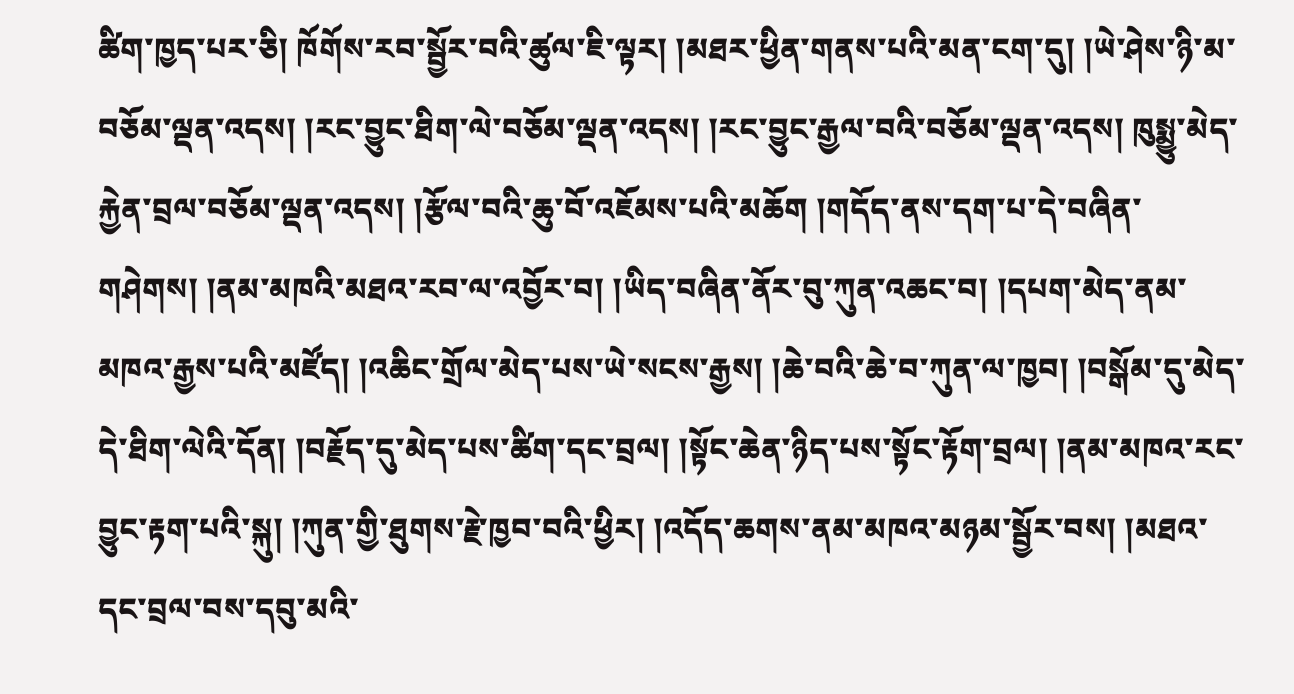ཚིག་ཁྱད་པར་ཅི། ཁོགོས་རབ་སྦྱོར་བའི་ཚུལ་ཇི་ལྟར། །མཐར་ཕྱིན་གནས་པའི་མན་ངག་དུ། །ཡེ་ཤེས་ཉི་མ་བཅོམ་ལྡན་འདས། །རང་བྱུང་ཐིག་ལེ་བཅོམ་ལྡན་འདས། །རང་བྱུང་རྒྱལ་བའི་བཅོམ་ལྡན་འདས། ཁུསྨྱུ་མེད་རྐྱེན་བྲལ་བཅོམ་ལྡན་འདས། །རྩོལ་བའི་ཆུ་བོ་འཇོམས་པའི་མཆོག །གདོད་ནས་དག་པ་དེ་བཞིན་གཤེགས། །ནམ་མཁའི་མཐའ་རབ་ལ་འབྱོར་བ། །ཡིད་བཞིན་ནོར་བུ་ཀུན་འཆང་བ། །དཔག་མེད་ནམ་མཁའ་རྒྱས་པའི་མཛོད། །འཆིང་གྲོལ་མེད་པས་ཡེ་སངས་རྒྱས། །ཆེ་བའི་ཆེ་བ་ཀུན་ལ་ཁྱབ། །བསྒོམ་དུ་མེད་དེ་ཐིག་ལེའི་དོན། །བརྗོད་དུ་མེད་པས་ཚིག་དང་བྲལ། །སྟོང་ཆེན་ཉིད་པས་སྟོང་རྟོག་བྲལ། །ནམ་མཁའ་རང་བྱུང་རྟག་པའི་སྐུ། །ཀུན་གྱི་ཐུགས་རྗེ་ཁྱབ་བའི་ཕྱིར། །འདོད་ཆགས་ནམ་མཁའ་མཉམ་སྦྱོར་བས། །མཐའ་དང་བྲལ་བས་དབུ་མའི་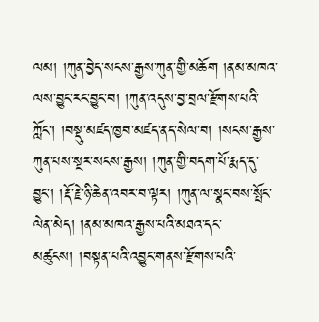ལམ། །ཀུན་བྱེད་སངས་རྒྱས་ཀུན་གྱི་མཆོག །ནམ་མཁའ་ལས་བྱུང་རང་བྱུང་བ། །ཀུན་འདུས་བྱ་བྲལ་རྫོགས་པའི་ཀློང་། །བསྡུ་མཛད་ཁྱབ་མཛད་ནད་སེལ་བ། །སངས་རྒྱས་ཀུན་པས་སྔར་སངས་རྒྱས། །ཀུན་གྱི་བདག་པོ་རྨད་དུ་བྱུང་། །རྡོ་རྗེ་ཉི་ཆེན་འབར་བ་ལྟར། །ཀུན་ལ་སྣང་བས་སྤོང་ལེན་མེད། །ནམ་མཁའ་རྒྱས་པའི་མཐའ་དང་མཚུངས། །བསྟན་པའི་འབྱུང་གནས་རྫོགས་པའི་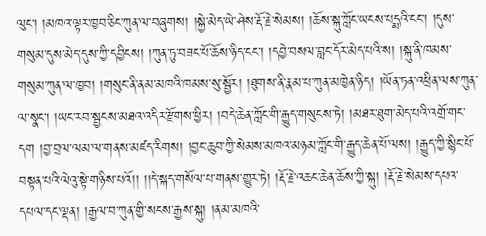ལུང་། །མཁའ་ལྟར་ཁྱབ་ཅིང་ཀུན་ལ་བཞུགས། །སྐྱེ་མེད་ཡེ་ཤེས་རྡོ་རྗེ་སེམས། །ཆོས་སྐུ་ཀློང་ཡངས་པདྨའི་ངང་། །དུས་གསུམ་དུས་མེད་དུས་ཀྱི་དབྱིངས། །ཀུན་ཏུ་བཟང་པོ་ཆོས་ཉིད་ངང་། །དབྱེ་བསལ་བླང་དོར་མེད་པའི་ས། །སྐུ་ནི་ཁམས་གསུམ་ཀུན་ལ་ཁྱབ། །གསུང་ནི་ནམ་མཁའི་ཁམས་སུ་སྦྱོར། །ཐུགས་ནི་རྣམ་པ་ཀུན་མཁྱེན་ཉིད། །ཡོན་ཏན་འཕྲིན་ལས་ཀུན་ལ་སྣང་། །ཡང་རབ་སྦྱངས་མཐའ་འདིར་རྫོགས་ཕྱིར། །བདེ་ཆེན་ཀློང་གི་རྒྱུད་གསུངས་ཏེ། །མཐར་ཐུག་མེད་པའི་འགྲོ་གང་དག །བྱ་བྲལ་ལམ་ལ་གནས་མཛད་རིགས། །བྱང་ཆུབ་ཀྱི་སེམས་མཁའ་མཉམ་ཀློང་གི་རྒྱུད་ཆེན་པོ་ལས། །རྒྱུད་ཀྱི་སྙིང་པོ་བསྟན་པའི་ལེའུ་སྟེ་གཉིས་པའོ།། །།དེ་སྐད་གསོལ་པ་གནས་གྱུར་ཏེ། །རྡོ་རྗེ་འཆང་ཆེན་ཆོས་ཀྱི་སྐུ། །རྡོ་རྗེ་སེམས་དཔའ་དཔལ་དང་ལྡན། །རྒྱལ་བ་ཀུན་གྱི་སངས་རྒྱས་སྐུ། །ནམ་མཁའི་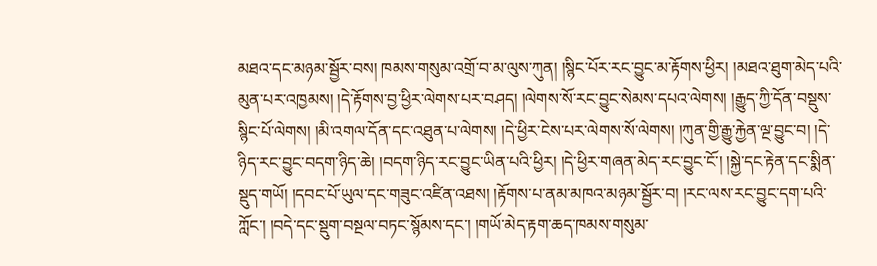མཐའ་དང་མཉམ་སྦྱོར་བས། ཁམས་གསུམ་འགྲོ་བ་མ་ལུས་ཀུན། །སྙིང་པོར་རང་བྱུང་མ་རྟོགས་ཕྱིར། །མཐའ་ཐུག་མེད་པའི་མུན་པར་འཁྱམས། །དེ་རྟོགས་བྱ་ཕྱིར་ལེགས་པར་བཤད། །ལེགས་སོ་རང་བྱུང་སེམས་དཔའ་ལེགས། །རྒྱུད་ཀྱི་དོན་བསྡུས་སྙིང་པོ་ལེགས། །མི་འགལ་དོན་དང་འཐུན་པ་ལེགས། །དེ་ཕྱིར་ངེས་པར་ལེགས་སོ་ལེགས། །ཀུན་གྱི་རྒྱུ་རྐྱེན་ལྔ་བྱུང་བ། །དེ་ཉིད་རང་བྱུང་བདག་ཉིད་ཆེ། །བདག་ཉིད་རང་བྱུང་ཡིན་པའི་ཕྱིར། །དེ་ཕྱིར་གཞན་མེད་རང་བྱུང་ངོ་། །སྐྱེ་དང་རྟེན་དང་སྨིན་སྡུད་གཡོ། །དབང་པོ་ཡུལ་དང་གཟུང་འཛིན་འཐས། །རྟོགས་པ་ནམ་མཁའ་མཉམ་སྦྱོར་བ། །རང་ལས་རང་བྱུང་དག་པའི་ཀློང་། །བདེ་དང་སྡུག་བསྔལ་བཏང་སྙོམས་དང་། །གཡོ་མེད་རྟག་ཆད་ཁམས་གསུམ་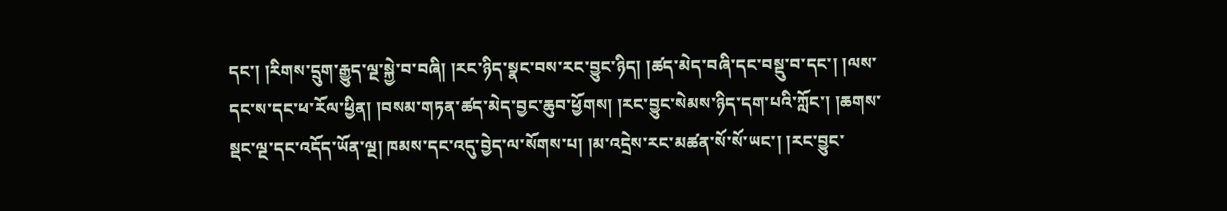དང་། །རིགས་དྲུག་རྒྱུད་ལྔ་སྐྱེ་བ་བཞི། །རང་ཉིད་སྣང་བས་རང་བྱུང་ཉིད། །ཚད་མེད་བཞི་དང་བསྡུ་བ་དང་། །ལས་དང་ས་དང་ཕ་རོལ་ཕྱིན། །བསམ་གཏན་ཚད་མེད་བྱང་ཆུབ་ཕྱོགས། །རང་བྱུང་སེམས་ཉིད་དག་པའི་ཀློང་། །ཆགས་སྡང་ལྔ་དང་འདོད་ཡོན་ལྔ། ཁམས་དང་འདུ་བྱེད་ལ་སོགས་པ། །མ་འདྲེས་རང་མཚན་སོ་སོ་ཡང་། །རང་བྱུང་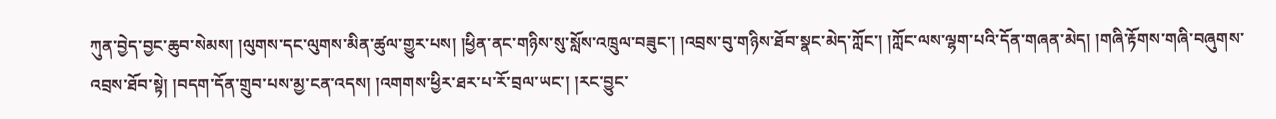ཀུན་བྱེད་བྱང་ཆུབ་སེམས། །ལུགས་དང་ལུགས་མིན་ཚུལ་གྱུར་པས། །ཕྱིན་ནང་གཉིས་སུ་སློས་འཁྲུལ་བཟུང་། །འབྲས་བུ་གཉིས་ཐོབ་སྣང་མེད་ཀློང་། །ཀློང་ལས་ལྷག་པའི་དོན་གཞན་མེད། །གཞི་རྟོགས་གཞི་བཞུགས་འབྲས་ཐོབ་སྟེ། །བདག་དོན་གྲུབ་པས་མྱ་ངན་འདས། །འགགས་ཕྱིར་ཐར་པ་རོ་བྲལ་ཡང་། །རང་བྱུང་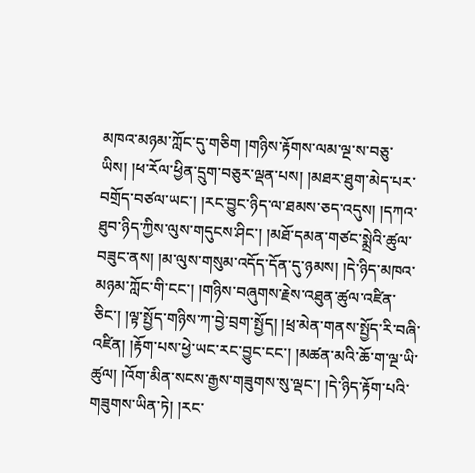མཁའ་མཉམ་ཀློང་དུ་གཅིག །གཉིས་རྟོགས་ལམ་ལྔ་ས་བཅུ་ཡིས། །ཕ་རོལ་ཕྱིན་དྲུག་བཅུར་ལྡན་པས། །མཐར་ཐུག་མེད་པར་བགྲོད་བཙལ་ཡང་། །རང་བྱུང་ཉིད་ལ་ཐམས་ཅད་འདུས། །དཀའ་ཐུབ་ཉིད་ཀྱིས་ལུས་གདུངས་ཤིང་། །མཐོ་དམན་གཙང་སྨྲེའི་ཚུལ་བཟུང་ནས། །མ་ལུས་གསུམ་འདོད་དོན་དུ་ཉམས། །དེ་ཉིད་མཁའ་མཉམ་ཀློང་གི་ངང་། །གཉིས་བཞུགས་རྗེས་འཐུན་ཚུལ་འཛིན་ཅིང་། །ལྟ་སྤྱོད་གཉིས་ཀ་བྱེ་བྲག་སྤྱོད། །ཕྲ་མེན་གནས་སྤྱོད་རི་བཞི་འཛིན། །རྟོག་པས་ཕྱེ་ཡང་རང་བྱུང་ངང་། །མཚན་མའི་ཆོ་ག་ལྔ་ཡི་ཚུལ། །འོག་མིན་སངས་རྒྱས་གཟུགས་སུ་ལྡང་། །དེ་ཉིད་རྟོག་པའི་གཟུགས་ཡིན་ཏེ། །རང་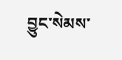བྱུང་སེམས་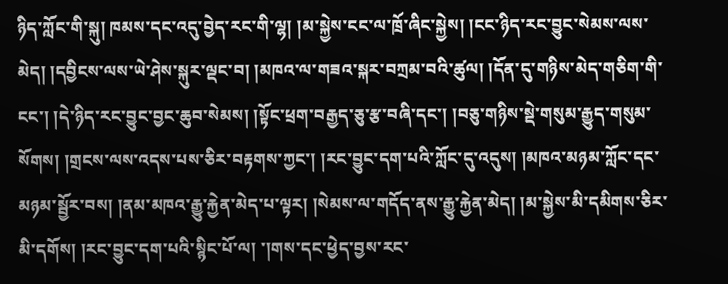ཉིད་ཀློང་གི་སྐུ། ཁམས་དང་འདུ་བྱེད་རང་གི་ལྷ། །མ་སྐྱེས་ངང་ལ་ཁྲོ་ཞིང་སྐྱེས། །ངང་ཉིད་རང་བྱུང་སེམས་ལས་མེད། །དབྱིངས་ལས་ཡེ་ཤེས་སྐུར་ལྡང་བ། །མཁའ་ལ་གཟའ་སྐར་བཀྲམ་བའི་ཚུལ། །དོན་དུ་གཉིས་མེད་གཅིག་གི་ངང་། །དེ་ཉིད་རང་བྱུང་བྱང་ཆུབ་སེམས། །སྟོང་ཕྲག་བརྒྱད་ཅུ་རྩ་བཞི་དང་། །བཅུ་གཉིས་སྡེ་གསུམ་རྒྱུད་གསུམ་སོགས། །གྲངས་ལས་འདས་པས་ཅིར་བརྟགས་ཀྱང་། །རང་བྱུང་དག་པའི་ཀློང་དུ་འདུས། །མཁའ་མཉམ་ཀློང་དང་མཉམ་སྦྱོར་བས། །ནམ་མཁའ་རྒྱུ་རྐྱེན་མེད་པ་ལྟར། །སེམས་ལ་གདོད་ནས་རྒྱུ་རྐྱེན་མེད། །མ་སྐྱེས་མི་དམིགས་ཅིར་མི་དགོས། །རང་བྱུང་དག་པའི་སྙིང་པོ་ལ། ་།གས་དང་ཕྱེད་བྱས་རང་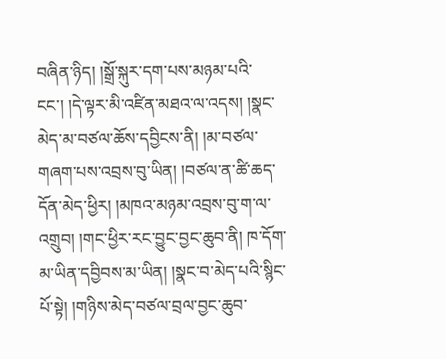བཞིན་ཉིད། །སྒྲོ་སྐུར་དག་པས་མཉམ་པའི་ངང་། །དེ་ལྟར་མི་འཛིན་མཐའ་ལ་འདས། །སྣང་མེད་མ་བཙལ་ཆོས་དབྱིངས་ནི། །མ་བཙལ་གཞག་པས་འབྲས་བུ་ཡིན། །བཙལ་ན་ཚི་ཆད་དོན་མེད་ཕྱིར། །མཁའ་མཉམ་འབྲས་བུ་ག་ལ་འགྲུབ། །གང་ཕྱིར་རང་བྱུང་བྱང་ཆུབ་ནི། ཁ་དོག་མ་ཡིན་དབྱིབས་མ་ཡིན། །སྣང་བ་མེད་པའི་སྙིང་པོ་སྟེ། །གཉིས་མེད་བཙལ་བྲལ་བྱང་ཆུབ་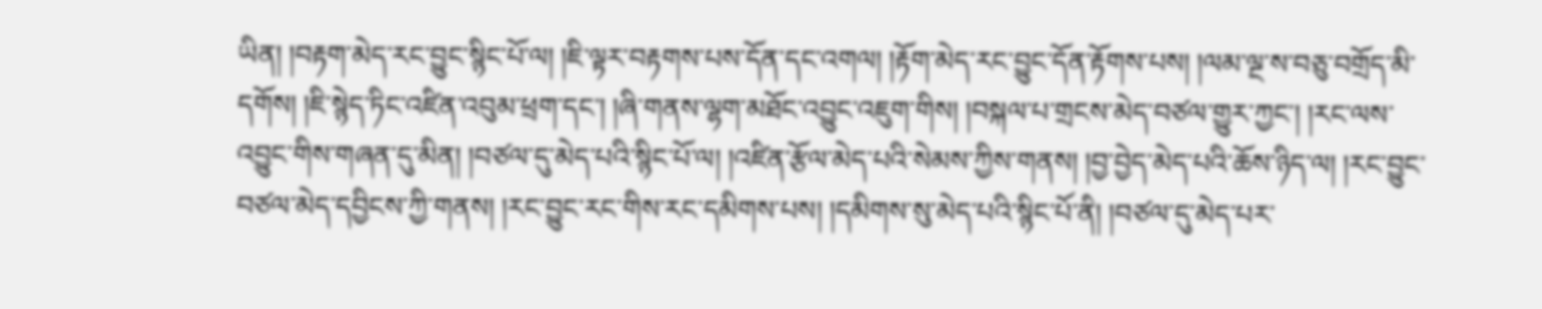ཡིན། །བརྟག་མེད་རང་བྱུང་སྙིང་པོ་ལ། །ཇི་ལྟར་བརྟགས་པས་དོན་དང་འགལ། །རྟོག་མེད་རང་བྱུང་དོན་རྟོགས་པས། །ལམ་ལྔ་ས་བཅུ་བགྲོད་མི་དགོས། །ཇི་སྙེད་ཏིང་འཛིན་འབུམ་ཕྲག་དང་། །ཞི་གནས་ལྷག་མཐོང་འབྱུང་འཇུག་གིས། །བསྐལ་པ་གྲངས་མེད་བཙལ་གྱུར་ཀྱང་། །རང་ལས་འབྱུང་གིས་གཞན་དུ་མིན། །བཙལ་དུ་མེད་པའི་སྙིང་པོ་ལ། །འཛིན་རྩོལ་མེད་པའི་སེམས་ཀྱིས་གནས། །བྱ་བྱེད་མེད་པའི་ཆོས་ཉིད་ལ། །རང་བྱུང་བཙལ་མེད་དབྱིངས་ཀྱི་གནས། །རང་བྱུང་རང་གིས་རང་དམིགས་པས། །དམིགས་སུ་མེད་པའི་སྙིང་པོ་ནི། །བཙལ་དུ་མེད་པར་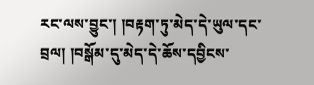རང་ལས་བྱུང་། །བརྟག་ཏུ་མེད་དེ་ཡུལ་དང་བྲལ། །བསྒོམ་དུ་མེད་དེ་ཆོས་དབྱིངས་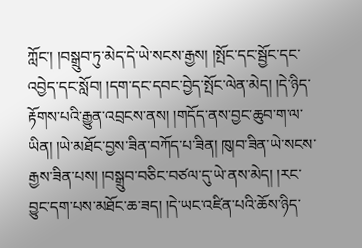ཀློང་། །བསྒྲུབ་ཏུ་མེད་དེ་ཡེ་སངས་རྒྱས། །སྤོང་དང་སྦྱོང་དང་འབྱེད་དང་སློབ། །དག་དང་དབང་བྱེད་སྤོང་ལེན་མེད། །དེ་ཉིད་རྟོགས་པའི་རྒྱུན་འབྲངས་ནས། །གདོད་ནས་བྱང་ཆུབ་ག་ལ་ཡིན། །ཡེ་མཐོང་བྱས་ཟིན་བཀོད་པ་ཟིན། ཁུ།བ་ཟིན་ཡེ་སངས་རྒྱས་ཟིན་པས། །བསྒྲུབ་བཅིང་བཙལ་དུ་ཡེ་ནས་མེད། །རང་བྱུང་དག་པས་མཐོང་ཆ་ཟད། །དེ་ཡང་འཛིན་པའི་ཆོས་ཉིད་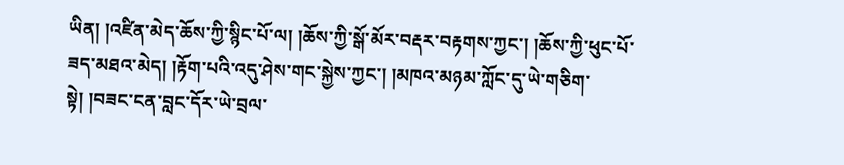ཡིན། །འཛིན་མེད་ཆོས་ཀྱི་སྙིང་པོ་ལ། །ཆོས་ཀྱི་སྒོ་མོར་བརྡར་བརྟགས་ཀྱང་། །ཆོས་ཀྱི་ཕུང་པོ་ཟད་མཐའ་མེད། །རྟོག་པའི་འདུ་ཤེས་གང་སྐྱེས་ཀྱང་། །མཁའ་མཉམ་ཀློང་དུ་ཡེ་གཅིག་སྟེ། །བཟང་ངན་བླང་དོར་ཡེ་བྲལ་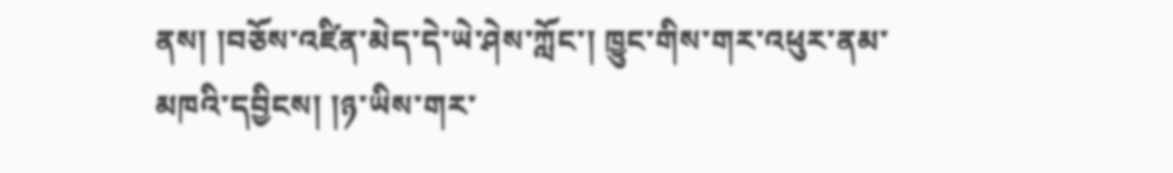ནས། །བཅོས་འཛིན་མེད་དེ་ཡེ་ཤེས་ཀློང་། ཁྱུང་གིས་གར་འཕུར་ནམ་མཁའི་དབྱིངས། །ཉ་ཡིས་གར་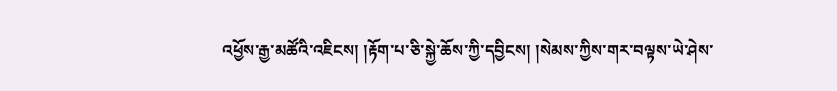འཕྱོས་རྒྱ་མཚོའི་འཇིངས། །རྟོག་པ་ཅི་སྐྱེ་ཆོས་ཀྱི་དབྱིངས། །སེམས་ཀྱིས་གར་བལྟས་ཡེ་ཤེས་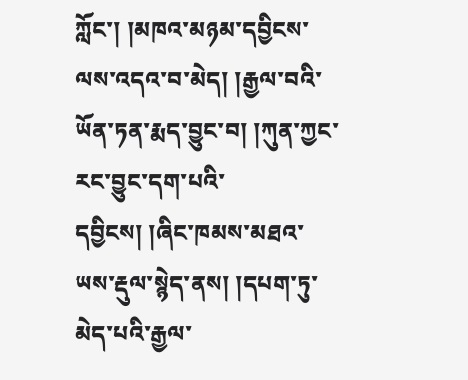ཀློང་། །མཁའ་མཉམ་དབྱིངས་ལས་འདའ་བ་མེད། །རྒྱལ་བའི་ཡོན་ཏན་རྨད་བྱུང་བ། །ཀུན་ཀྱང་རང་བྱུང་དག་པའི་དབྱིངས། །ཞིང་ཁམས་མཐའ་ཡས་རྡུལ་སྙེད་ནས། །དཔག་ཏུ་མེད་པའི་རྒྱལ་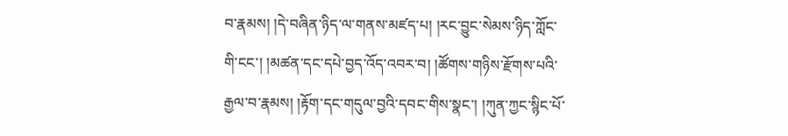བ་རྣམས། །དེ་བཞིན་ཉིད་ལ་གནས་མཛད་པ། །རང་བྱུང་སེམས་ཉིད་ཀློང་གི་ངང་། །མཚན་དང་དཔེ་བྱད་འོད་འབར་བ། །ཚོགས་གཉིས་རྫོགས་པའི་རྒྱལ་བ་རྣམས། །རྟོག་དང་གདུལ་བྱའི་དབང་གིས་སྣང་། །ཀུན་ཀྱང་སྙིང་པོ་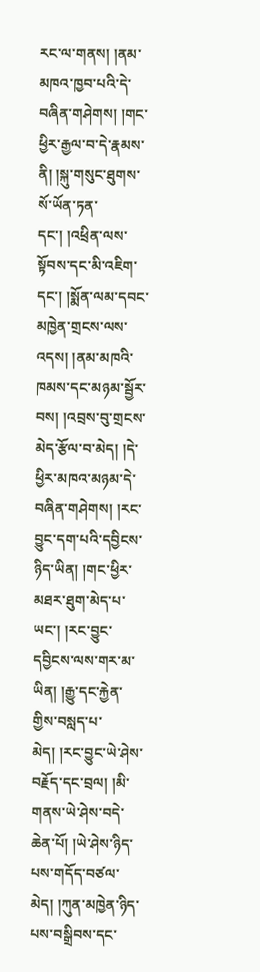རང་ལ་གནས། །ནམ་མཁའ་ཁྱབ་པའི་དེ་བཞིན་གཤེགས། །གང་ཕྱིར་རྒྱལ་བ་དེ་རྣམས་ནི། །སྐུ་གསུང་ཐུགས་སོ་ཡོན་ཏན་དང་། །འཕྲིན་ལས་སྟོབས་དང་མི་འཇིག་དང་། །སྨོན་ལམ་དབང་མཁྱེན་གྲངས་ལས་འདས། །ནམ་མཁའི་ཁམས་དང་མཉམ་སྦྱོར་བས། །འབྲས་བུ་གྲངས་མེད་རྩོལ་བ་མེད། །དེ་ཕྱིར་མཁའ་མཉམ་དེ་བཞིན་གཤེགས། །རང་བྱུང་དག་པའི་དབྱིངས་ཉིད་ཡིན། །གང་ཕྱིར་མཐར་ཐུག་མེད་པ་ཡང་། །རང་བྱུང་དབྱིངས་ལས་གར་མ་ཡིན། །རྒྱུ་དང་རྐྱེན་གྱིས་བསླད་པ་མེད། །རང་བྱུང་ཡེ་ཤེས་བརྗོད་དང་བྲལ། །མི་གནས་ཡེ་ཤེས་བདེ་ཆེན་པོ། །ཡེ་ཤེས་ཉིད་པས་གདོད་བཙལ་མེད། །ཀུན་མཁྱེན་ཉིད་པས་བསྒྲིབས་དང་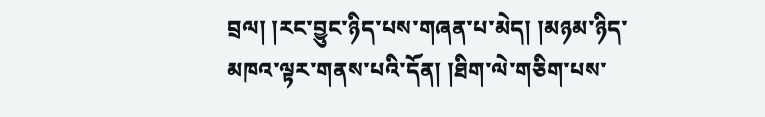བྲལ། །རང་བྱུང་ཉིད་པས་གཞན་པ་མེད། །མཉམ་ཉིད་མཁའ་ལྟར་གནས་པའི་དོན། །ཐིག་ལེ་གཅིག་པས་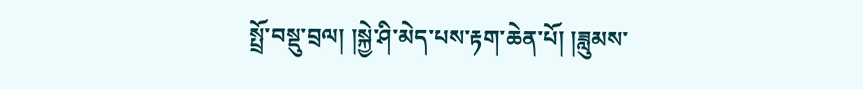སྤྲོ་བསྡུ་བྲལ། །སྐྱེ་ཤི་མེད་པས་རྟག་ཆེན་པོ། །ཟླུམས་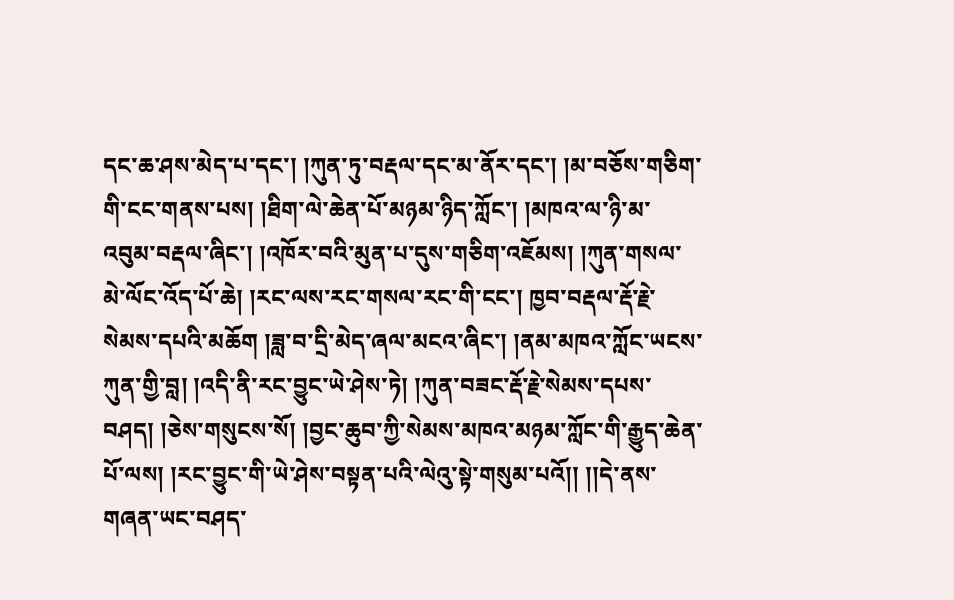དང་ཆ་ཤས་མེད་པ་དང་། །ཀུན་ཏུ་བརྡལ་དང་མ་ནོར་དང་། །མ་བཅོས་གཅིག་གི་ངང་གནས་པས། །ཐིག་ལེ་ཆེན་པོ་མཉམ་ཉིད་ཀློང་། །མཁའ་ལ་ཉི་མ་འབུམ་བརྡལ་ཞིང་། །འཁོར་བའི་མུན་པ་དུས་གཅིག་འཇོམས། །ཀུན་གསལ་མེ་ལོང་འོད་པོ་ཆེ། །རང་ལས་རང་གསལ་རང་གི་ངང་། ཁྱབ་བརྡལ་རྡོ་རྗེ་སེམས་དཔའི་མཆོག །ཟླ་བ་དྲི་མེད་ཞལ་མངའ་ཞིང་། །ནམ་མཁའ་ཀློང་ཡངས་ཀུན་གྱི་བླ། །འདི་ནི་རང་བྱུང་ཡེ་ཤེས་ཏེ། །ཀུན་བཟང་རྡོ་རྗེ་སེམས་དཔས་བཤད། །ཅེས་གསུངས་སོ། །བྱང་ཆུབ་ཀྱི་སེམས་མཁའ་མཉམ་ཀློང་གི་རྒྱུད་ཆེན་པོ་ལས། །རང་བྱུང་གི་ཡེ་ཤེས་བསྟན་པའི་ལེའུ་སྟེ་གསུམ་པའོ།། །།དེ་ནས་གཞན་ཡང་བཤད་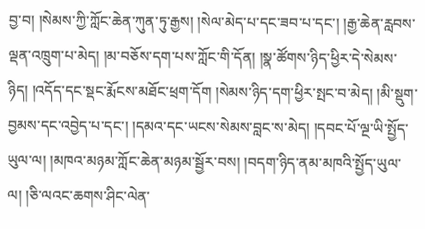བྱ་བ། །སེམས་ཀྱི་ཀློང་ཆེན་ཀུན་ཏུ་རྒྱས། །སེལ་མེད་པ་དང་ཟབ་པ་དང་། །རྒྱ་ཆེན་རླབས་ལྡན་འཁྲུག་པ་མེད། །མ་བཅོས་དག་པས་ཀློང་གི་དོན། །སྣ་ཚོགས་ཉིད་ཕྱིར་དེ་སེམས་ཉིད། །འདོད་དང་སྡང་རྨོངས་མཐོང་ཕྲག་དོག །སེམས་ཉིད་དག་ཕྱིར་སྤང་བ་མེད། །མི་སྡུག་བྱམས་དང་འབྱེད་པ་དང་། །དམའ་དང་ཡངས་སེམས་བླང་ས་མེད། །དབང་པོ་ལྔ་ཡི་སྤྱོད་ཡུལ་ལ། །མཁའ་མཉམ་ཀློང་ཆེན་མཉམ་སྦྱོར་བས། །བདག་ཉིད་ནམ་མཁའི་སྤྱོད་ཡུལ་ལ། །ཅི་ལའང་ཆགས་ཤིང་ལེན་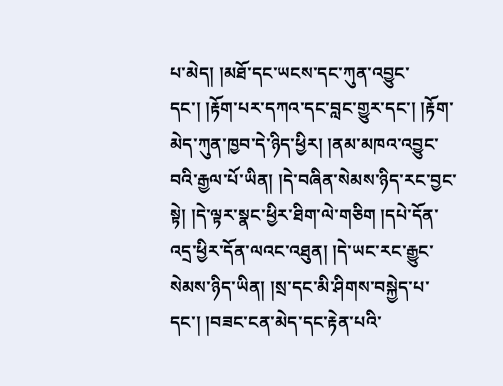པ་མེད། །མཐོ་དང་ཡངས་དང་ཀུན་འབྱུང་དང་། །རྟོག་པར་དཀའ་དང་བླང་གྱུར་དང་། །རྟོག་མེད་ཀུན་ཁྱབ་དེ་ཉིད་ཕྱིར། །ནམ་མཁའ་འབྱུང་བའི་རྒྱལ་པོ་ཡིན། །དེ་བཞིན་སེམས་ཉིད་རང་བྱང་སྟེ། །དེ་ལྟར་སྣང་ཕྱིར་ཐིག་ལེ་གཅིག །དཔེ་དོན་འདྲ་ཕྱིར་དོན་ལའང་འཐུན། །དེ་ཡང་རང་རྒྱུང་སེམས་ཉིད་ཡིན། །སྲ་དང་མི་ཤིགས་བསྐྱེད་པ་དང་། །བཟང་ངན་མེད་དང་རྟེན་པའི་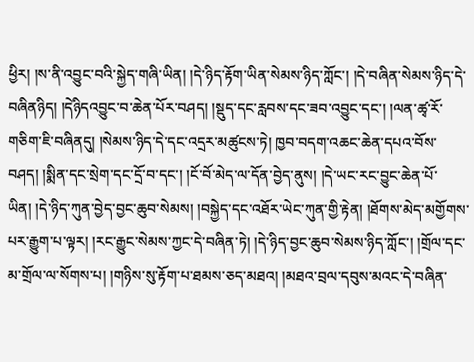ཕྱིར། །ས་ནི་འབྱུང་བའི་སྐྱེད་གཞི་ཡིན། །དེ་ཉིད་རྟོག་ཡིན་སེམས་ཉིད་ཀློང་། །དེ་བཞིན་སེམས་ཉིད་དེ་བཞིནཉིད། །དེཉིདའབྱུང་བ་ཆེན་པོར་བཤད། །སྡུད་དང་རླབས་དང་ཟབ་འབྱུང་དང་། །ལན་ཚྭ་རོ་གཅིག་ཇི་བཞིནདུ། །སེམས་ཉིད་དེ་དང་འདྲར་མཚུངས་ཏེ། ཁྱབ་བདག་འཆང་ཆེན་དཔའ་བོས་བཤད། །སྨིན་དང་སྲེག་དང་དྲོ་བ་དང་། །ངོ་བོ་མེད་ལ་དོན་བྱེད་ནུས། །དེ་ཡང་རང་བྱུང་ཆེན་པོ་ཡིན། །དེ་ཉིད་ཀུན་བྱེད་བྱང་ཆུབ་སེམས། །བསྐྱེད་དང་འཐོར་ཡེང་ཀུན་གྱི་རྟེན། །ཐོགས་མེད་མགྱོགས་པར་རྒྱུག་པ་ལྟར། །རང་རྒྱུང་སེམས་ཀྱང་དེ་བཞིན་ཏེ། །དེ་ཉིད་བྱང་ཆུབ་སེམས་ཉིད་ཀློང་། །གྲོལ་དང་མ་གྲོལ་ལ་སོགས་པ། །གཉིས་སུ་རྟོག་པ་ཐམས་ཅད་མཐའ། །མཐའ་བྲལ་དབུས་མའང་དེ་བཞིན་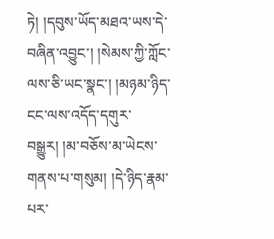ཏེ། །དབུས་ཡོད་མཐའ་ཡས་དེ་བཞིན་འབྱུང་། །སེམས་ཀྱི་ཀློང་ལས་ཅི་ཡང་སྣང་། །མཉམ་ཉིད་ངང་ལས་འདོད་དགུར་བསྒྱུར། །མ་བཅོས་མ་ཡེངས་གནས་པ་གསུམ། །དེ་ཉིད་རྣམ་པར་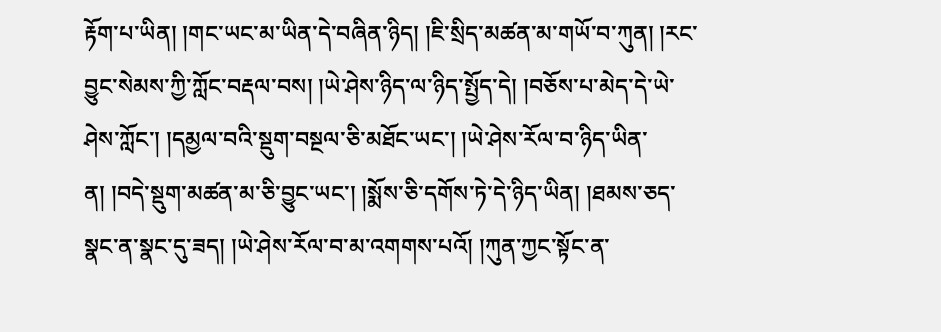རྟོག་པ་ཡིན། །གང་ཡང་མ་ཡིན་དེ་བཞིན་ཉིད། །ཇི་སྲིད་མཚན་མ་གཡོ་བ་ཀུན། །རང་བྱུང་སེམས་ཀྱི་ཀློང་བརྡལ་བས། །ཡེ་ཤེས་ཉིད་ལ་ཉིད་སྤྱོད་དེ། །བཅོས་པ་མེད་དེ་ཡེ་ཤེས་ཀློང་། །དམྱལ་བའི་སྡུག་བསྔལ་ཅི་མཐོང་ཡང་། །ཡེ་ཤེས་རོལ་བ་ཉིད་ཡིན་ན། །བདེ་སྡུག་མཚན་མ་ཅི་བྱུང་ཡང་། །སྨོས་ཅི་དགོས་ཏེ་དེ་ཉིད་ཡིན། །ཐམས་ཅད་སྣང་ན་སྣང་དུ་ཟད། །ཡེ་ཤེས་རོལ་བ་མ་འགགས་པའོ། །ཀུན་ཀྱང་སྟོང་ན་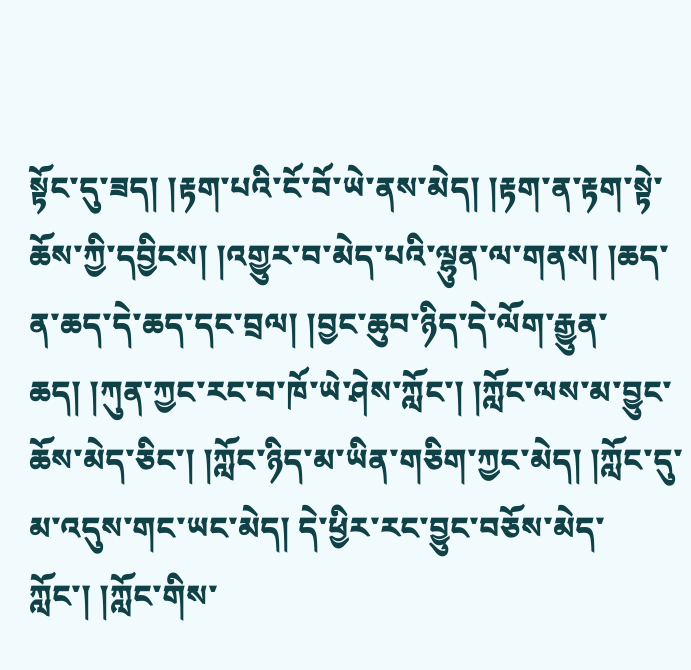སྟོང་དུ་ཟད། །རྟག་པའི་ངོ་བོ་ཡེ་ནས་མེད། །རྟག་ན་རྟག་སྟེ་ཆོས་ཀྱི་དབྱིངས། །འགྱུར་བ་མེད་པའི་ལྷུན་ལ་གནས། །ཆད་ན་ཆད་དེ་ཆད་དང་བྲལ། །བྱང་ཆུབ་ཉིད་དེ་ལོག་རྒྱུན་ཆད། །ཀུན་ཀྱང་རང་བ་ཁོ་ཡེ་ཤེས་ཀློང་། །ཀློང་ལས་མ་བྱུང་ཆོས་མེད་ཅིང་། །ཀློང་ཉིད་མ་ཡིན་གཅིག་ཀྱང་མེད། །ཀློང་དུ་མ་འདུས་གང་ཡང་མེད། དེ་ཕྱིར་རང་བྱུང་བཅོས་མེད་ཀློང་། །ཀློང་གིས་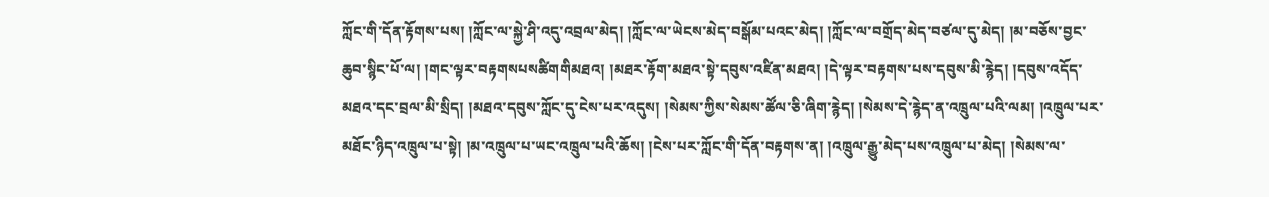ཀློང་གི་དོན་རྟོགས་པས། །ཀློང་ལ་སྐྱེ་ཤི་འདུ་འབྲལ་མེད། །ཀློང་ལ་ཡེངས་མེད་བསྒོམ་པའང་མེད། །ཀློང་ལ་བགྲོད་མེད་བཙལ་དུ་མེད། །མ་བཅོས་བྱང་ཆུབ་སྙིང་པོ་ལ། །གང་ལྟར་བརྟགསཔསཚིགགིམཐའ། །མཐར་རྟོག་མཐའ་སྟེ་དབུས་འཛིན་མཐའ། །དེ་ལྟར་བརྟགས་པས་དབུས་མི་རྙེད། །དབུས་འདོད་མཐའ་དང་བྲལ་མི་སྲིད། །མཐའ་དབུས་ཀློང་དུ་ངེས་པར་འདུས། །སེམས་ཀྱིས་སེམས་ཚོལ་ཅི་ཞིག་རྙེད། །སེམས་དེ་རྙེད་ན་འཁྲུལ་པའི་ལམ། །འཁྲུལ་པར་མཐོང་ཉིད་འཁྲུལ་པ་སྟེ། །མ་འཁྲུལ་པ་ཡང་འཁྲུལ་པའི་ཆོས། །ངེས་པར་ཀློང་གི་དོན་བརྟགས་ན། །འཁྲུལ་རྒྱུ་མེད་པས་འཁྲུལ་པ་མེད། །སེམས་ལ་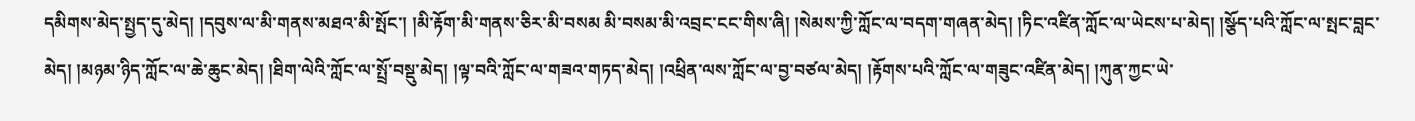དམིགས་མེད་སྤྱད་དུ་མེད། །དབུས་ལ་མི་གནས་མཐའ་མི་སྤོང་། །མི་རྟོག་མི་གནས་ཅིར་མི་བསམ མི་བསམ་མི་འབྲང་ངང་གིས་ཞི། །སེམས་ཀྱི་ཀློང་ལ་བདག་གཞན་མེད། །ཏིང་འཛིན་ཀློང་ལ་ཡེངས་པ་མེད། །སྩོད་པའི་ཀློང་ལ་སྤང་བླང་མེད། །མཉམ་ཉིད་ཀློང་ལ་ཆེ་ཆུང་མེད། །ཐིག་ལེའི་ཀློང་ལ་སྤྲོ་བསྡུ་མེད། །ལྟ་བའི་ཀློང་ལ་གཟའ་གཏད་མེད། །འཕྲིན་ལས་ཀློང་ལ་བྱ་བཙལ་མེད། །རྟོགས་པའི་ཀློང་ལ་གཟུང་འཛིན་མེད། །ཀུན་ཀྱང་ཡེ་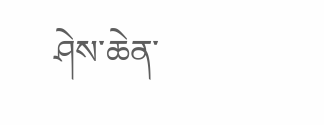ཤེས་ཆེན་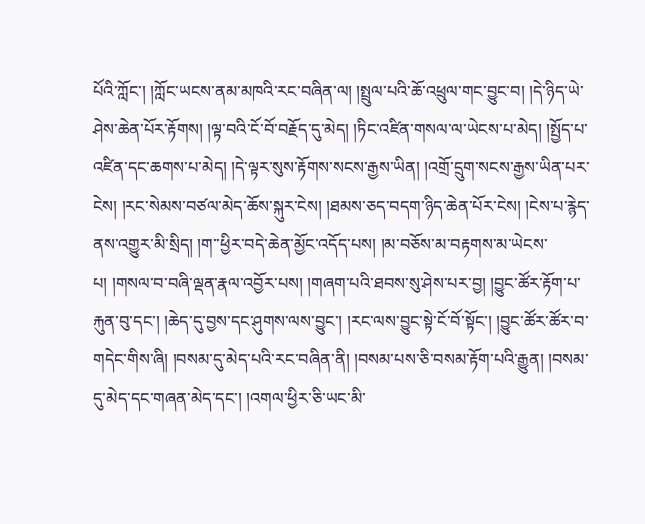པོའི་ཀློང་། །ཀློང་ཡངས་ནམ་མཁའི་རང་བཞིན་ལ། །སྤྲུལ་པའི་ཆོ་འཕྲུལ་གང་བྱུང་བ། །དེ་ཉིད་ཡེ་ཤེས་ཆེན་པོར་རྟོགས། །ལྟ་བའི་ངོ་བོ་བརྗོད་དུ་མེད། །ཏིང་འཛིན་གསལ་ལ་ཡེངས་པ་མེད། །སྤྱོད་པ་འཛིན་དང་ཆགས་པ་མེད། །དེ་ལྟར་སུས་རྟོགས་སངས་རྒྱས་ཡིན། །འགྲོ་དྲུག་སངས་རྒྱས་ཡིན་པར་ངེས། །རང་སེམས་བཙལ་མེད་ཆོས་སྐུར་ངེས། །ཐམས་ཅད་བདག་ཉིད་ཆེན་པོར་ངེས། །ངེས་པ་རྙེད་ནས་འགྱུར་མི་སྲིད། །ག་་ཕྱིར་བདེ་ཆེན་མྱོང་འདོད་པས། །མ་བཅོས་མ་བརྟགས་མ་ཡེངས་པ། །གསལ་བ་བཞི་ལྡན་རྣལ་འབྱོར་པས། །གཞག་པའི་ཐབས་སུ་ཤེས་པར་བྱ། །བྱུང་ཚོར་རྟོག་པ་རྐུན་བུ་དང་། །ཆེད་དུ་བྱས་དང་ཤུགས་ལས་བྱུང་། །རང་ལས་བྱུང་སྟེ་ངོ་བོ་སྟོང་། །བྱུང་ཚོར་ཚོར་བ་གདེང་གིས་ཞི། །བསམ་དུ་མེད་པའི་རང་བཞིན་ནི། །བསམ་པས་ཅི་བསམ་རྟོག་པའི་རྒྱུན། །བསམ་དུ་མེད་དང་གཞན་མེད་དང་། །འགལ་ཕྱིར་ཅི་ཡང་མི་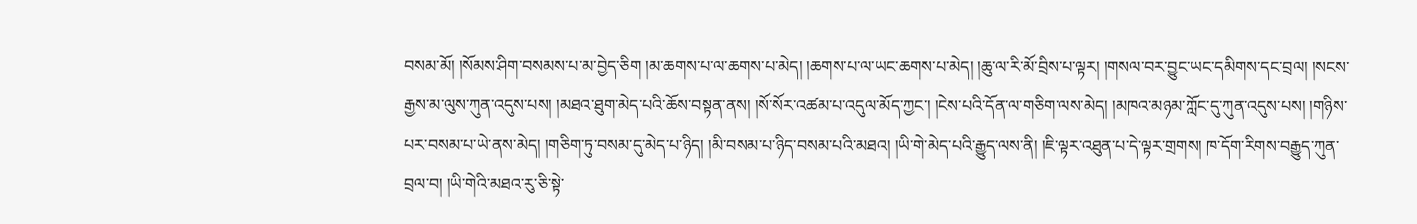བསམ་མོ། །སོམས་ཤིག་བསམས་པ་མ་བྱེད་ཅིག །མ་ཆགས་པ་ལ་ཆགས་པ་མེད། །ཆགས་པ་ལ་ཡང་ཆགས་པ་མེད། །ཆུ་ལ་རི་མོ་བྲིས་པ་ལྟར། །གསལ་བར་བྱུང་ཡང་དམིགས་དང་བྲལ། །སངས་རྒྱས་མ་ལུས་ཀུན་འདུས་པས། །མཐའ་ཐུག་མེད་པའི་ཆོས་བསྟན་ནས། །སོ་སོར་འཚམ་པ་འདུལ་མོད་ཀྱང་། །ངེས་པའི་དོན་ལ་གཅིག་ལས་མེད། །མཁའ་མཉམ་ཀློང་དུ་ཀུན་འདུས་པས། །གཉིས་པར་བསམ་པ་ཡེ་ནས་མེད། །གཅིག་ཏུ་བསམ་དུ་མེད་པ་ཉིད། །མི་བསམ་པ་ཉིད་བསམ་པའི་མཐའ། །ཡི་གེ་མེད་པའི་རྒྱུད་ལས་ནི། །ཇི་ལྟར་འཐུན་པ་དེ་ལྟར་གྲགས། ཁ་དོག་རིགས་བརྒྱུད་ཀུན་བྲལ་བ། །ཡི་གེའི་མཐའ་རུ་ཅི་སྟེ་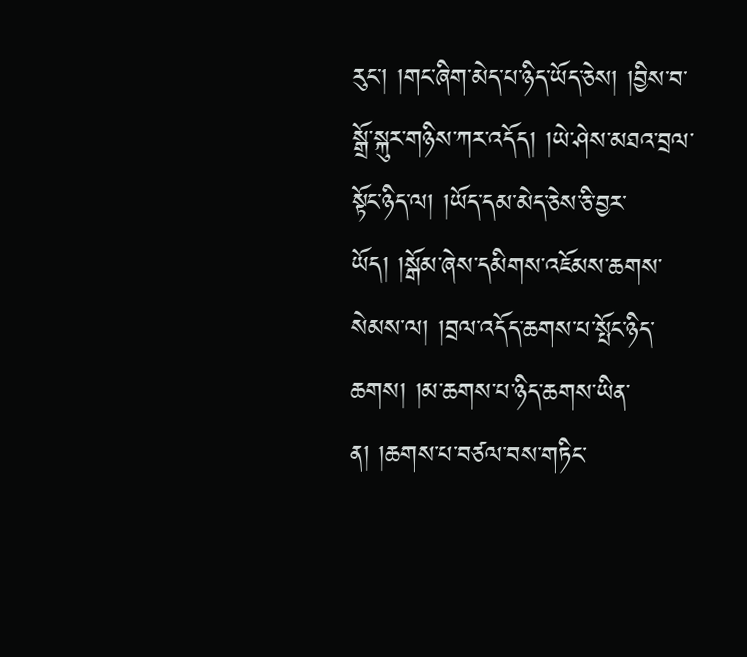རུང་། །གང་ཞིག་མེད་པ་ཉིད་ཡོད་ཅེས། །བྱིས་བ་སྒྲོ་སྐུར་གཉིས་ཀར་འདོད། །ཡེ་ཤེས་མཐའ་བྲལ་སྟོང་ཉིད་ལ། །ཡོད་དམ་མེད་ཅེས་ཅི་བྱར་ཡོད། །སྒོམ་ཞེས་དམིགས་འཇོམས་ཆགས་སེམས་ལ། །བྲལ་འདོད་ཆགས་པ་སྤོང་ཉིད་ཆགས། །མ་ཆགས་པ་ཉིད་ཆགས་ཡིན་ན། །ཆགས་པ་བཙལ་བས་གཏིང་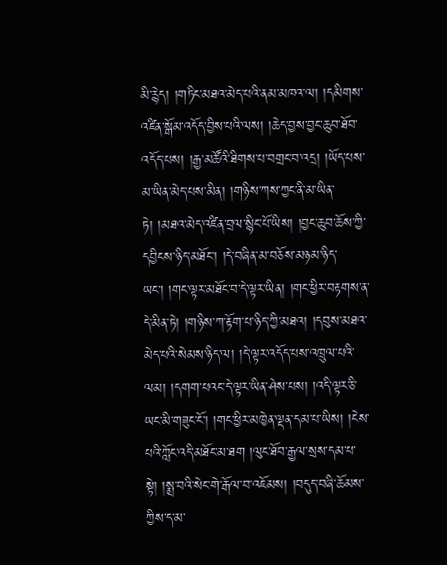མི་རྙེད། །གཏིང་མཐའ་མེད་པའི་ནམ་མཁའ་ལ། །དམིགས་འཛིན་སྒོམ་འདོད་བྱིས་པའི་ལས། །ཆེད་བྱས་བྱང་ཆུབ་ཐོབ་འདོད་པས། །རྒྱ་མཚོའི་ཐིགས་པ་བགྲང་བ་འདྲ། །ཡོད་པས་མ་ཡིན་མེད་པས་མིན། །གཉིས་ཀས་ཀྱང་ནི་མ་ཡིན་ཏེ། །མཐའ་མེད་འཛིན་བྲལ་སྙིང་པོ་ཡིས། །བྱང་ཆུབ་ཆོས་ཀྱི་དབྱིངས་ཉིད་མཐོང་། །དེ་བཞིན་མ་བཅོས་མཉམ་ཉིད་ཡང་། །གང་ལྟར་མཐོང་བ་དེ་ལྟར་ཡིན། །གང་ཕྱིར་བརྟགས་ན་དེ་མིན་ཏེ། །གཉིས་ཀ་རྟོག་པ་ཉིད་ཀྱི་མཐའ། །དབུས་མཐའ་མེད་པའི་སེམས་ཉིད་ལ། །དེ་ལྟར་འདོད་པས་འཁྲུལ་པའི་ལམ། །དགག་པའང་དེ་ལྟར་ཡིན་ཤེས་པས། །འདི་ལྟར་ཅི་ཡང་མི་གཟུང་ངོ་། །གང་ཕྱིར་མཁྱེན་ལྡན་དམ་པ་ཡིས། །ངེས་པའི་ཀློང་འདི་མཐོང་མ་ཐག །ལུང་ཐོབ་རྒྱལ་སྲས་དམ་པ་སྟེ། །སྨྲ་བའི་སེང་གེ་རྒོལ་བ་འཇོམས། །བདུད་བཞི་ཆོམས་ཀྱིས་ད་མ་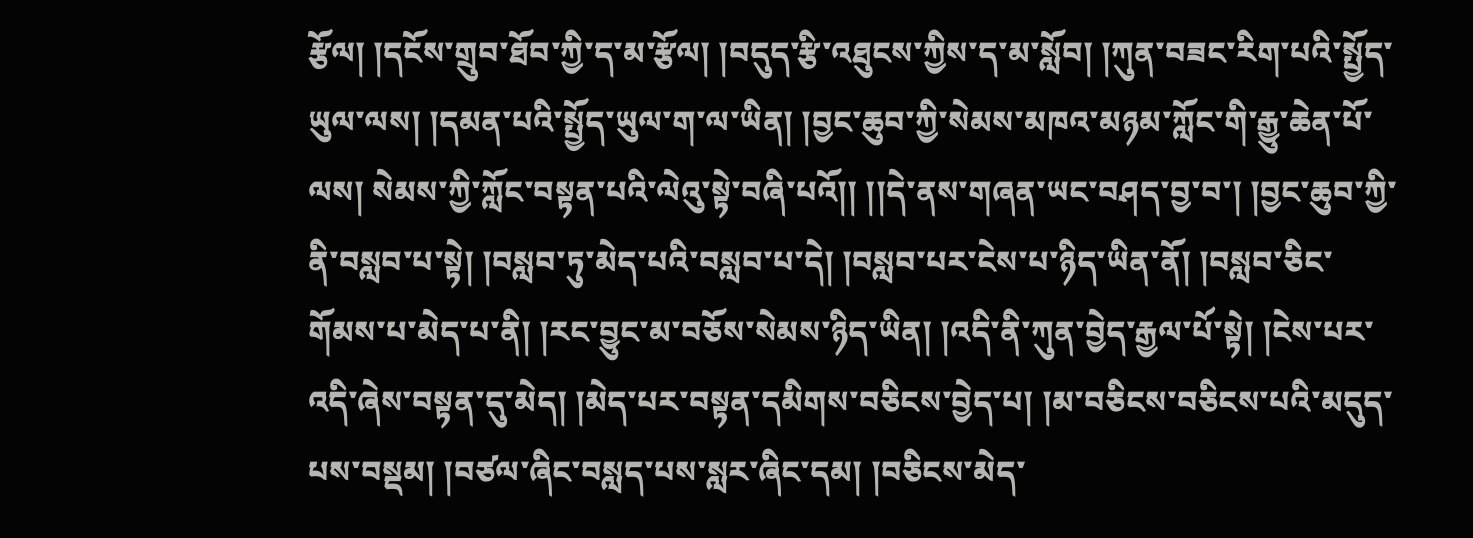རྩོལ། །དངོས་གྲུབ་ཐོབ་ཀྱི་ད་མ་རྩོལ། །བདུད་རྩི་འཐུངས་ཀྱིས་ད་མ་སློབ། །ཀུན་བཟང་རིག་པའི་སྤྱོད་ཡུལ་ལས། །དམན་པའི་སྤྱོད་ཡུལ་ག་ལ་ཡིན། །བྱང་ཆུབ་ཀྱི་སེམས་མཁའ་མཉམ་ཀློང་གི་རྒྱུ་ཆེན་པོ་ལས། སེམས་ཀྱི་ཀློང་བསྟན་པའི་ལེའུ་སྟེ་བཞི་པའོ།། །།དེ་ནས་གཞན་ཡང་བཤད་བྱ་བ་། །བྱང་ཆུབ་ཀྱི་ནི་བསླབ་པ་སྟེ། །བསླབ་ཏུ་མེད་པའི་བསླབ་པ་དེ། །བསླབ་པར་ངེས་པ་ཉིད་ཡིན་ནོ། །བསླབ་ཅིང་གོམས་པ་མེད་པ་ནི། །རང་བྱུང་མ་བཅོས་སེམས་ཉིད་ཡིན། །འདི་ནི་ཀུན་བྱེད་རྒྱལ་པོ་སྟེ། །ངེས་པར་འདི་ཞེས་བསྟན་དུ་མེད། །མེད་པར་བསྟན་དམིགས་བཅིངས་བྱེད་པ། །མ་བཅིངས་བཅིངས་པའི་མདུད་པས་བསྡམ། །བཙལ་ཞིང་བསླད་པས་སླར་ཞིང་དམ། །བཅིངས་མེད་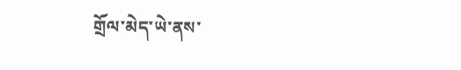གྲོལ་མེད་ཡེ་ནས་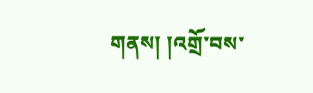གནས། །འགྲོ་བས་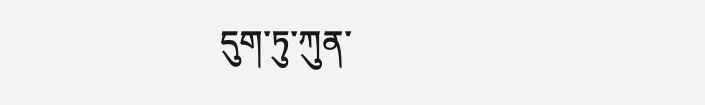དུག་ཏུ་ཀུན་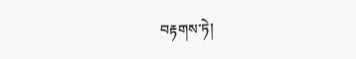བརྟགས་ཏེ།